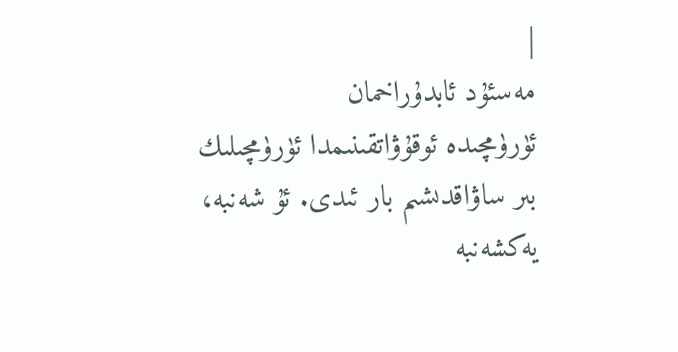|
مەسئۇد ئابدۇراخمان
ئۈرۈمچىدە ئوقۇۋاتقىنىمدا ئۈرۈمچىلىك بىر ساۋاقدىشىم بار ئىدى. ئۇ شەنبە، يەكشەنبە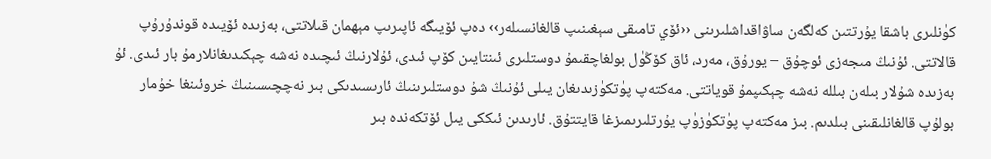كۈنلىرى باشقا يۇرتتىن كەلگەن ساۋاقداشلىرىنى ‹‹ئۆي تامىقى سېغىنىپ قالغانسىلەر›› دەپ ئۆيىگە ئاپىرىپ مېھمان قىلاتتى، بەزىدە ئۆيىدە قوندۇرۇپ قالاتتى. ئۇنىڭ مىجەزى ئوچۇق – يورۇق، مەرد، ئاق كۆڭۈل بولغاچقىمۇ دوستلىرى ئىنتايىن كۆپ ئىدى، ئۇلارنىڭ ئىچىدە نەشە چېكىدىغانلارمۇ بار ئىدى. ئۇ بەزىدە شۇلار بىلەن بىللە نەشە چېكىپمۇ قوياتتى. مەكتەپ پۈتكۈزىدىغان يىلى ئۇنىڭ شۇ دوستلىرىنىڭ ئارىسىدىكى بىر نەچچىسىنىڭ خروئىنغا خۇمار بولۇپ قالغانلىقىنى بىلدىم. بىز مەكتەپ پۈتكۈزۈپ يۇرتلىرىمىزغا قايتتۇق. ئارىدىن ئىككى يىل ئۆتكەندە بىر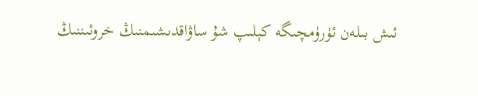ئىش بىلەن ئۈرۈمچىگە كېلىپ شۇ ساۋاقدىشىمنىڭ خروئىننىڭ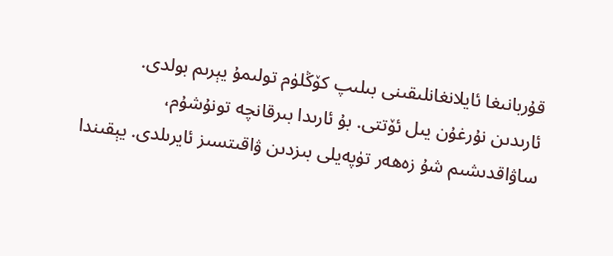قۇربانىغا ئايلانغانلىقىنى بىلىپ كۆڭلۈم تولىمۇ يېرىم بولدى.
ئارىدىن نۇرغۇن يىل ئۆتتى. بۇ ئارىدا بىرقانچە تونۇشۇم، ساۋاقدىشىم شۇ زەھەر تۈپەيلى بىزدىن ۋاقىتسىز ئايرىلدى. يېقىندا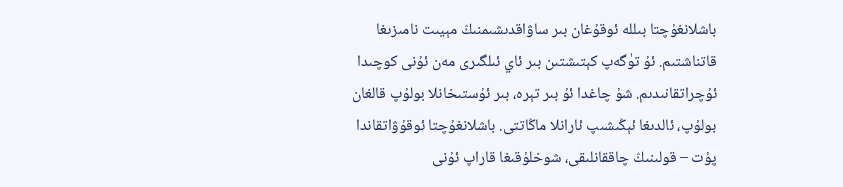باشلانغۇچتا بىللە ئوقۇغان بىر ساۋاقدىشىمنىڭ مېيىت نامىزىغا قاتناشتىم. ئۇ تۈگەپ كېتىشتىن بىر ئاي ئىلگىرى مەن ئۇنى كوچىدا ئۇچراتقانىدىم. شۇ چاغدا ئۇ بىر تېرە، بىر ئۇستىخانلا بولۇپ قالغان بولۇپ، ئالدىغا ئېڭىشىپ ئارانلا ماڭاتتى. باشلانغۇچتا ئوقۇۋاتقاندا پۇت – قولىنىڭ چاققانلىقى، شوخلۇقىغا قاراپ ئۇنى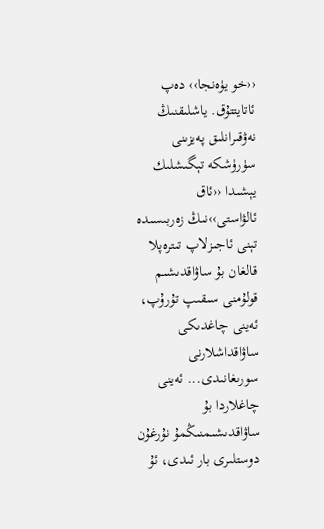‹‹خو يۈەنجا›› دەپ ئاتايتتۇق. ياشلىقنىڭ نەۋقىرانلىق پەيزىنى سۈرۈشكە تېگىشلىك يېشىدا ‹‹ئاق ئالۋاستى››نىڭ زەربىسىدە تېنى ئاجىزلاپ تىترەپلا قالغان بۇ ساۋاقدىشىم قولۇمنى سىقىپ تۇرۇپ، ئەينى چاغدىكى ساۋاقداشلارنى سورىغانىدى... ئەينى چاغلاردا بۇ ساۋاقدىشىمنىڭمۇ نۇرغۇن دوستلىرى بار ئىدى، ئۇ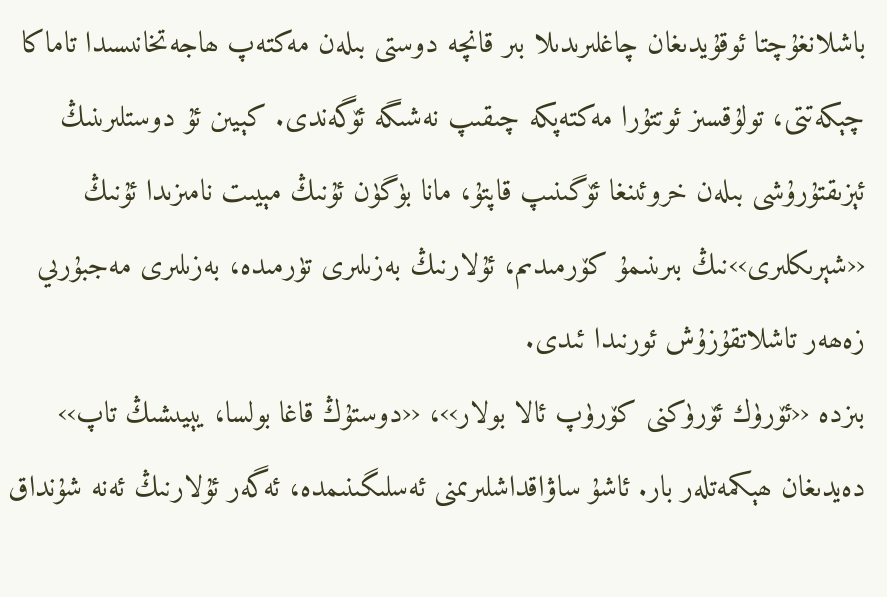باشلانغۇچتا ئوقۇيدىغان چاغلىرىدىلا بىر قانچە دوستى بىلەن مەكتەپ ھاجەتخانىسىدا تاماكا چېكەتتى، تولۇقسىز ئوتتۇرا مەكتەپكە چىقىپ نەشىگە ئۆگەندى. كېيىن ئۇ دوستلىرىنىڭ ئېزىقتۇرۇشى بىلەن خروئىنغا ئۆگىنىپ قاپتۇ، مانا بۈگۈن ئۇنىڭ مېيىت نامىزىدا ئۇنىڭ ‹‹شېرىكلىرى››نىڭ بىرىنىمۇ كۆرمىدىم، ئۇلارنىڭ بەزىلىرى تۈرمىدە، بەزىلىرى مەجبۇرىي زەھەر تاشلاتقۇزۇش ئورنىدا ئىدى.
بىزدە ‹‹ئۆرۈك ئۆرۈكنى كۆرۈپ ئالا بولار››، ‹‹دوستۇڭ قاغا بولسا، يېيىشىڭ تاپ›› دەيدىغان ھېكمەتلەر بار. ئاشۇ ساۋاقداشلىرىمنى ئەسلىگىنىمدە، ئەگەر ئۇلارنىڭ ئەنە شۇنداق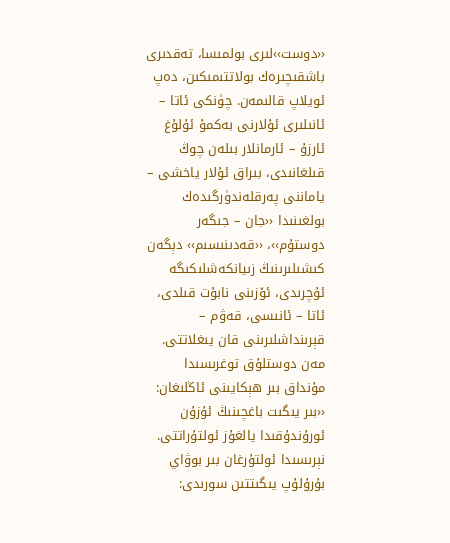‹‹دوست››لىرى بولمىسا، تەقدىرى باشقىچىرەك بولاتتىمىكىن، دەپ ئويلاپ قالىمەن. چۈنكى ئاتا – ئانىلىرى ئۇلارنى بەكمۇ ئۇلۇغ ئارزۇ – ئارمانلار بىلەن چوڭ قىلغانىدى، بىراق ئۇلار ياخشى – ياماننى پەرقلەندۈرگىدەك بولغىنىدا ‹‹جان – جىگەر دوستۇم››، ‹‹قەدىنىسىم›› دېگەن كىشىلىرىنىڭ زىيانكەشلىكىگە ئۇچرىدى، ئۆزىنى نابۇت قىلدى، ئاتا – ئانىسى، قەۋم – قېرىنداشلىرىنى قان يىغلاتتى.
مەن دوستلۇق توغرىسىدا مۇنداق بىر ھېكايىنى ئاڭلىغان:
‹‹بىر يىگىت باغچىنىڭ ئۇزۇن ئورۇندۇقىدا يالغۇز ئولتۇراتتى. نېرىسىدا ئولتۇرغان بىر بوۋاي بۇرۇلۇپ يىگىتتىن سورىدى: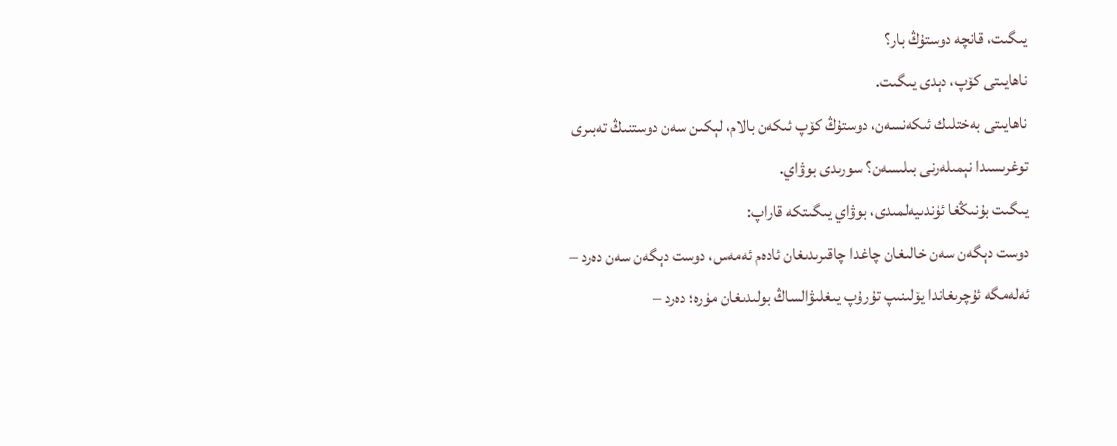يىگىت، قانچە دوستۇڭ بار؟
ناھايىتى كۆپ، دېدى يىگىت.
ناھايىتى بەختلىك ئىكەنسەن، دوستۇڭ كۆپ ئىكەن بالام، لېكىن سەن دوستنىڭ تەبىرى توغرىسىدا نېمىلەرنى بىلىسەن؟ سورىدى بوۋاي.
يىگىت بۇنىڭغا ئۈندىيەلمىدى، بوۋاي يىگىتكە قاراپ:
دوست دېگەن سەن خالىغان چاغدا چاقىرىدىغان ئادەم ئەمەس، دوست دېگەن سەن دەرد – ئەلەمگە ئۇچرىغاندا يۆلىنىپ تۇرۇپ يىغلىۋالساڭ بولىدىغان مۈرە؛ دەرد –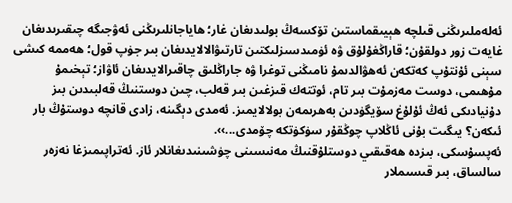ئەلەملىرىڭنى قىلچە ھېيىقماستىن تۆكسەڭ بولىدىغان غار؛ ھاياجانلىرىڭنى ئەۋجىگە چىقىرىدىغان غايەت زور دولقۇن؛ قاراڭغۇلۇق ۋە ئۈمىدسىزلىكتىن تارتىۋالالايدىغان بىر جۈپ قول؛ ھەممە كىشى سېنى ئۇنتۇپ كەتكەن ئەھۋالدىمۇ نامىڭنى توغرا ۋە جاراڭلىق چاقىرالايدىغان ئاۋاز؛ تېخىمۇ مۇھىمى، دوست مەزمۇت بىر تام، ئوتتەك قىزغىن بىر قەلب، چىن دوستنىڭ قەلبىدىن بىز دۇنيادىكى ئەڭ ئۇلۇغ سۆيگۈدىن بەھرىمەن بولالايمىز. ئەمدى دېگىنە، زادى قانچە دوستۇڭ بار ئىكەن؟ يىگىت بۇنى ئاڭلاپ چوڭقۇر سۈكۈتكە چۆمدى...››.
ئەپسۇسكى، بىزدە ھەقىقىي دوستلۇقنىڭ مەنىسىنى چۈشىنىدىغانلار ئاز. ئەتراپىمىزغا نەزەر سالساق، بىر قىسىملار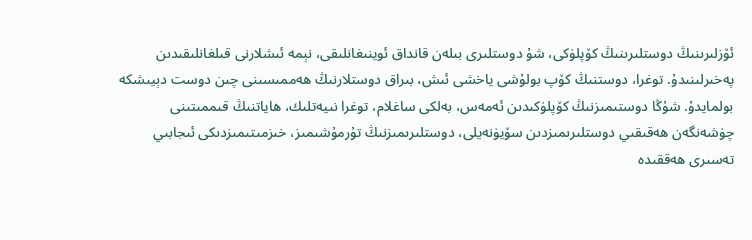ئۆزلىرىنىڭ دوستلىرىنىڭ كۆپلۈكى، شۇ دوستلىرى بىلەن قانداق ئوينىغانلىقى، نېمە ئىشلارنى قىلغانلىقىدىن پەخىرلىنىدۇ. توغرا، دوستنىڭ كۆپ بولۇشى ياخشى ئىش، بىراق دوستلارنىڭ ھەممىسىنى چىن دوست دېيىشكە بولمايدۇ. شۇڭا دوستىمىزنىڭ كۆپلۈكىدىن ئەمەس، بەلكى ساغلام، توغرا نىيەتلىك، ھاياتنىڭ قىممىتىنى چۈشەنگەن ھەقىقىي دوستلىرىمىزدىن سۆيۈنەيلى، دوستلىرىمىزنىڭ تۇرمۇشىمىز، خىزمىتىمىزدىكى ئىجابىي تەسىرى ھەققىدە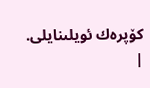كۆپرەك ئويلىنايلى.
|